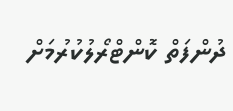ދުންފަތް ކޮންޓްރޯލުކުރުމަށް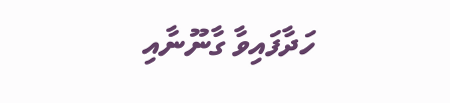ހަދާފައިވާ ގާނޫނާއި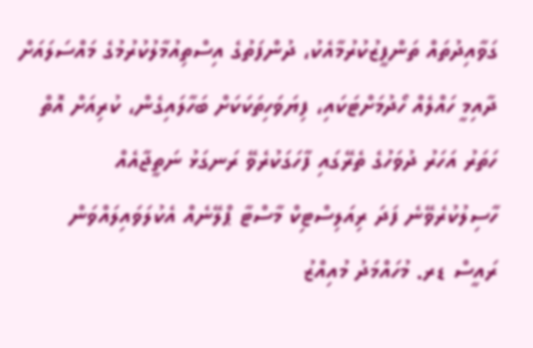ގަވާއިދުތައް ތަންފީޒުކުރުމާއެކު، ދުންފަތުގެ އިސްތިއުމާލުކުރުމުގެ މައްސަލައަށް ދާއިމީ ހައްލެއް ހޯދުމަށްޓަކައި، ފިޔަވަހިތަކަކަށް ބަހާލައިގެން، ކުރިއަށް އޮތް ހަތަރު އަހަރު ދުވަހުގެ ތެރޭގައި ފާހަގަކުރެވޭ ރަނގަޅު ނަތީޖާއެއް ހާސިލުކުރެވޭނެ ފަދަ ރިއަލިސްޓިކް މާސްޓާ ޕްލޭނެއް އެކުލަވައިލައްވަން ރައީސް ޑރ. މުހައްމަދު މުއިއްޒު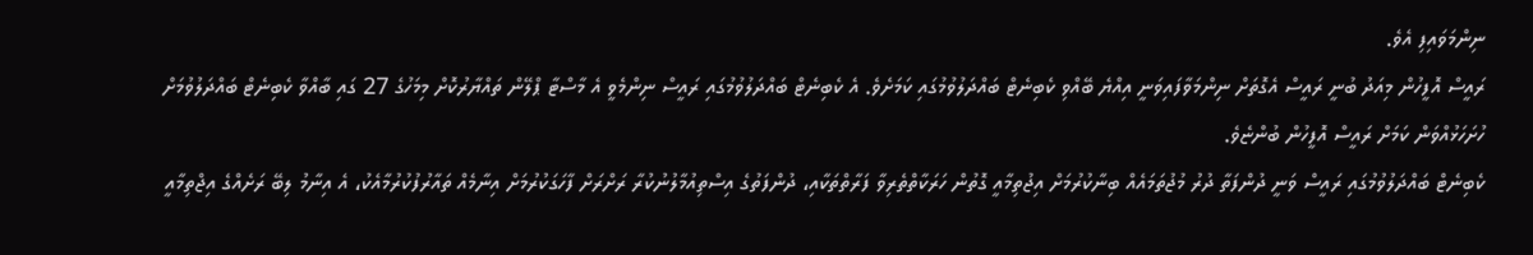ނިންމަވައިފި އެވެ.
ރައީސް އޮފީހުން މިއަދު ބުނީ ރައީސް އެގޮތަށް ނިންމަވާފައިވަނީ އިއްޔެ ބޭއްވި ކެބިނެޓް ބައްދަލުވުމުގައި ކަމަށެވެ. އެ ކެބިނެޓް ބައްދަލުވުމުގައި ރައީސް ނިންމެވީ އެ މާސްޓާ ޕްލޭން ތައްޔާރުކޮށް މިމަހުގެ 27 ގައި ބާއްވާ ކެބިނެޓް ބައްދަލުވުމަށް ހުށަހަޅުއްވަން ކަމަށް ރައީސް އޮފީހުން ބުންޏެވެ.
ކެބިނެޓް ބައްދަލުވުމުގައި ރައީސް ވަނީ ދުންފަތާ ދުރު މުޖުތަމައެއް ބިނާކުރުމަށް އިޖުތިމާއީ ގޮތުން ހަރަކާތްތެރިވާ ފަރާތްތަކާއި، ދުންފަތުގެ އިސްތިއުމާލުނުކުރާ ރަށްރަށް ފާހަގަކުރުމަށް އިނާމެއް ތައާރުފުކުރުމާއެކު، އެ އިނާމު ލިބޭ ރަށެއްގެ އިޖްތިމާއީ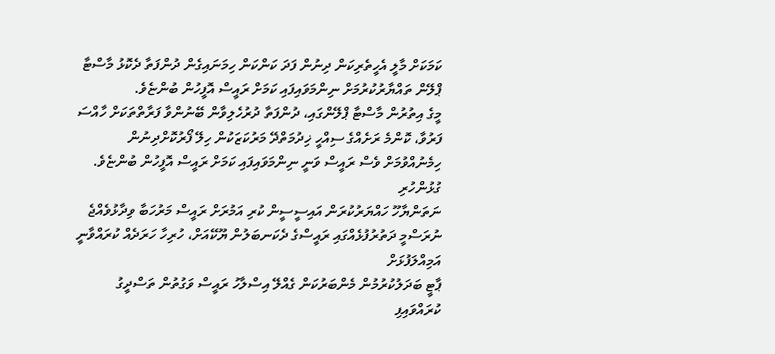ކަމަކަށް މާލީ އެހީތެރިކަން ދިނުން ފަދަ ކަންކަން ހިމަނައިގެން ދުންފަތާ ދެކޮޅު މާސްޓާ ޕްލޭން ތައްޔާރުކުރުމަށް ނިންމަވައިފައި ކަމަށް ރައީސް އޮފީހުން ބުންޏެވެ.
މީގެ އިތުރުން މާސްޓާ ޕްލޭންގައި، ދުންފަތާ ދުރުހެލިވާން ބޭނުންވާ ފަރާތްތަކަށް ހާއްސަ ފަރުވާ، ކޮންމެ ރަށެއްގެ ސިއްހީ ޚިދުމަތްދޭ މަރުކަޒަކުން ހިލޭ ފޯރުކޮށްދިނުން ހިމެނުއްވުމަށް ވެސް ރައީސް ވަނީ ނިންމަވައިފައި ކަމަށް ރައީސް އޮފީހުން ބުންޏެވެ.
ގުޅުންހުރި
ނަތަންޔާހޫ ހައްޔަރުކުރަން އައިސީސީން ކުރި އަމުރަށް ރައީސް މަރުހަބާ ވިދާޅުވެއްޖެ
ނުރަސްމީ ދަތުރުފުޅެއްގައި ރައީސްގެ ދެކަނބަލުން ޔޫކޭއަށް، ހުރިހާ ހަރަދެއް ކުރައްވާނީ އަމިއްލަފުޅަށް
ޕާޓީ ބަދަލުކުރުމުން މެންބަރުކަން ގެއްލޭ އިސްލާހު ރައީސް ވަގުތުން ތަސްދީގު ކުރައްވައިފި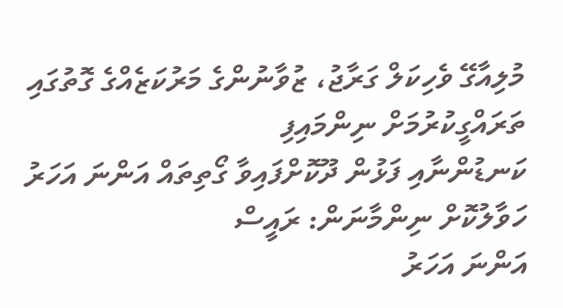މުލިއާގޭ ވެހިކަލް ގަރާޖު، ޒުވާނުންގެ މަރުކަޒެއްގެ ގޮތުގައި ތަރައްގީކުރުމަށް ނިންމައިފި
ކަނޑުންނާއި ފަޅުން ދޫކޮށްފައިވާ ގޯތިތައް އަންނަ އަހަރު ހަވާލުކޮށް ނިންމާނަން: ރައީސް
އަންނަ އަހަރު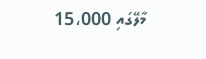މާލޭގައި 15،000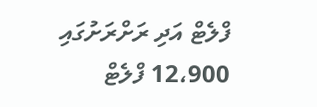ފްލެޓް އަދި ރަށްރަށުގައި 12،900 ފްލެޓް